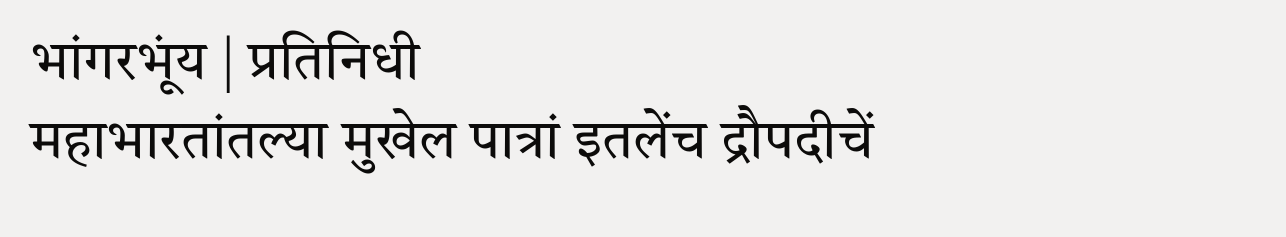भांगरभूंय | प्रतिनिधी
महाभारतांतल्या मुखेल पात्रां इतलेंच द्रौपदीचें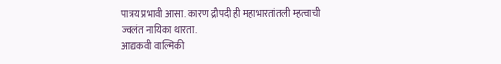पात्रय प्रभावी आसा. कारण द्रौपदी ही महाभारतांतली म्हत्वाची ज्वलंत नायिका थारता.
आद्यकवी वाल्मिकी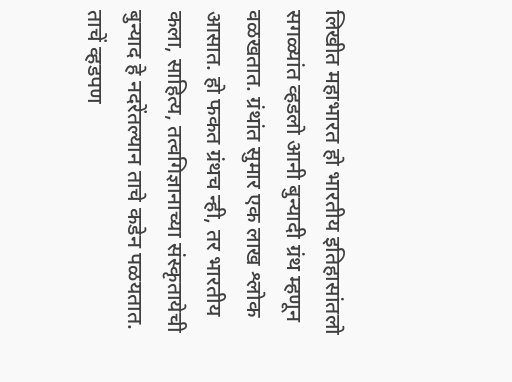लिखीत महाभारत हो भारतीय इतिहासांतलो सगळ्यांत व्हडलो आनी बुन्यादी ग्रंथ म्हणून वळखतात. ग्रंथांत सुमार एक लाख श्लोक आसात. हो फकत ग्रंथच न्ही, तर भारतीय कला, साहित्य, तत्वगिज्ञानाच्या संस्कृतायेची बुन्याद हे नदरेंतल्यान ताचे कडेन पळयतात. ताचें व्हडपण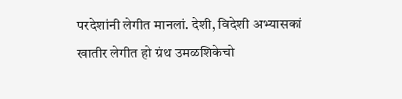परदेशांनी लेगीत मानलां. देशी, विदेशी अभ्यासकां खातीर लेगीत हो ग्रंथ उमळशिकेचो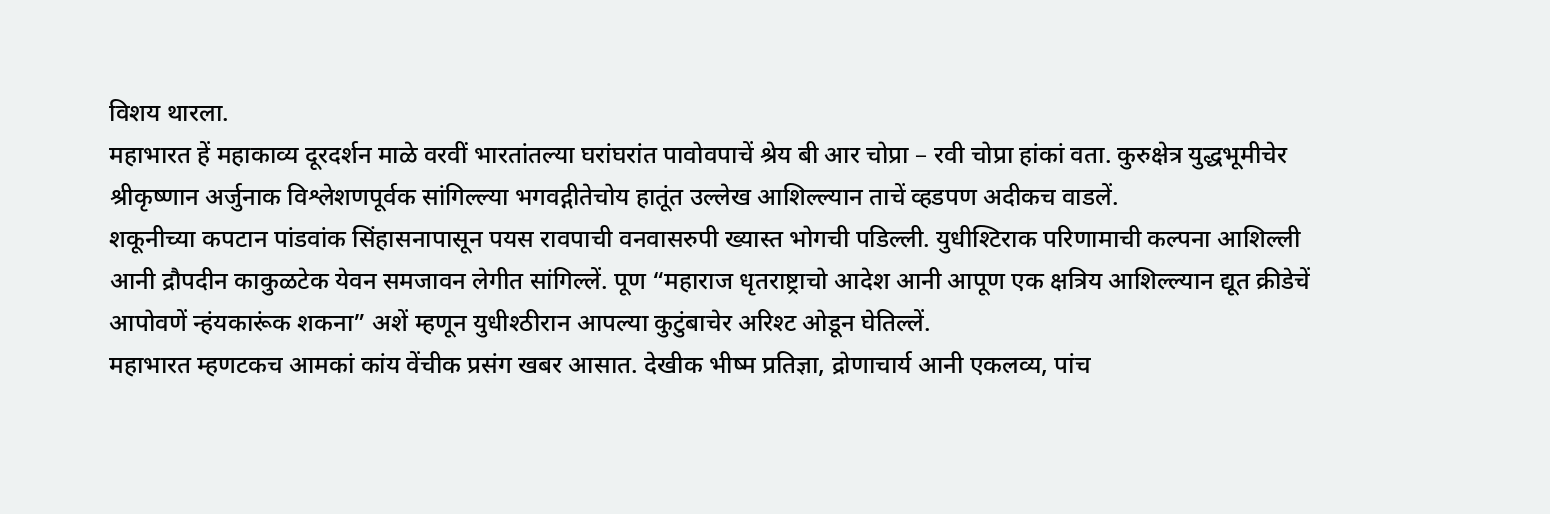विशय थारला.
महाभारत हें महाकाव्य दूरदर्शन माळे वरवीं भारतांतल्या घरांघरांत पावोवपाचें श्रेय बी आर चोप्रा – रवी चोप्रा हांकां वता. कुरुक्षेत्र युद्धभूमीचेर श्रीकृष्णान अर्जुनाक विश्लेशणपूर्वक सांगिल्ल्या भगवद्गीतेचोय हातूंत उल्लेख आशिल्ल्यान ताचें व्हडपण अदीकच वाडलें.
शकूनीच्या कपटान पांडवांक सिंहासनापासून पयस रावपाची वनवासरुपी ख्यास्त भोगची पडिल्ली. युधीश्टिराक परिणामाची कल्पना आशिल्ली आनी द्रौपदीन काकुळटेक येवन समजावन लेगीत सांगिल्लें. पूण “महाराज धृतराष्ट्राचो आदेश आनी आपूण एक क्षत्रिय आशिल्ल्यान द्यूत क्रीडेचें आपोवणें न्हंयकारूंक शकना” अशें म्हणून युधीश्ठीरान आपल्या कुटुंबाचेर अरिश्ट ओडून घेतिल्लें.
महाभारत म्हणटकच आमकां कांय वेंचीक प्रसंग खबर आसात. देखीक भीष्म प्रतिज्ञा, द्रोणाचार्य आनी एकलव्य, पांच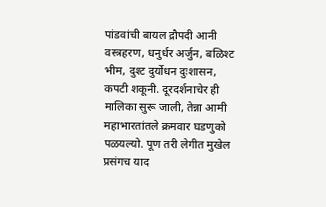पांडवांची बायल द्रौपदी आनी वस्त्रहरण, धनुर्धर अर्जुन, बळिश्ट भीम, दुश्ट दुर्योधन दुःशासन, कपटी शकूनी. दूरदर्शनाचेर ही मालिका सुरू जाली, तेन्ना आमी महाभारतांतले क्रमवार घडणुको पळयल्यो. पूण तरी लेगीत मुखेल प्रसंगच याद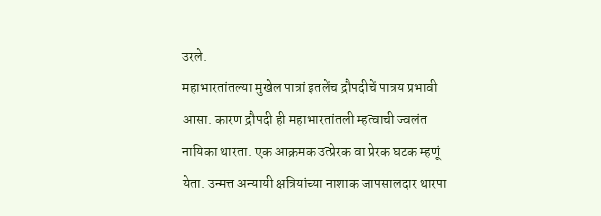उरले.
महाभारतांतल्या मुखेल पात्रां इतलेंच द्रौपदीचें पात्रय प्रभावी आसा. कारण द्रौपदी ही महाभारतांतली म्हत्वाची ज्वलंत नायिका थारता. एक आक्रमक उत्प्रेरक वा प्रेरक घटक म्हणूं येता. उन्मत्त अन्यायी क्षत्रियांच्या नाशाक जापसालदार थारपा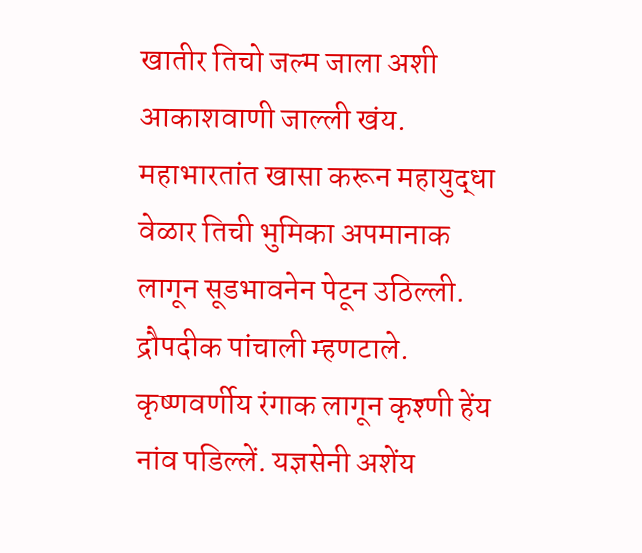खातीर तिचो जल्म जाला अशी आकाशवाणी जाल्ली खंय. महाभारतांत खासा करून महायुद्धा वेळार तिची भुमिका अपमानाक लागून सूडभावनेन पेटून उठिल्ली.
द्रौपदीक पांचाली म्हणटाले. कृष्णवर्णीय रंगाक लागून कृश्णी हेंय नांव पडिल्लें. यज्ञसेनी अशेंय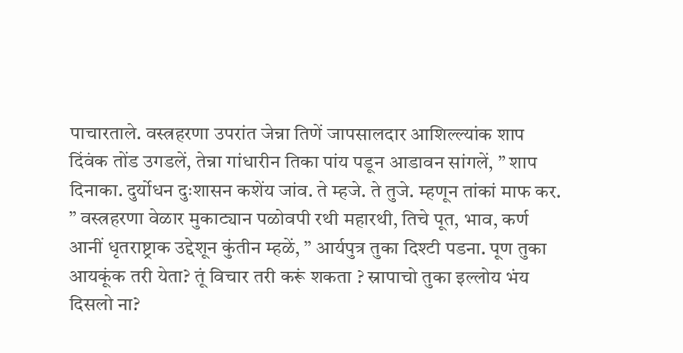पाचारताले. वस्त्रहरणा उपरांत जेन्ना तिणें जापसालदार आशिल्ल्यांक शाप दिंवंक तोंड उगडलें, तेन्ना गांधारीन तिका पांय पडून आडावन सांगलें, ” शाप दिनाका. दुर्योधन दुःशासन कशेंय जांव. ते म्हजे. ते तुजे. म्हणून तांकां माफ कर. ” वस्त्रहरणा वेळार मुकाट्यान पळोवपी रथी महारथी, तिचे पूत, भाव, कर्ण आनीं धृतराष्ट्राक उद्देशून कुंतीन म्हळें, ” आर्यपुत्र तुका दिश्टी पडना. पूण तुका आयकूंक तरी येता? तूं विचार तरी करूं शकता ? स्रापाचो तुका इल्लोय भंय दिसलो ना?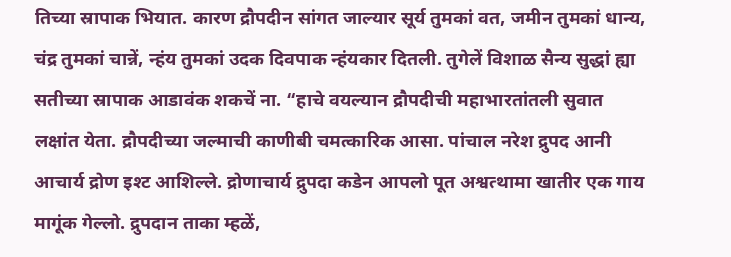तिच्या स्रापाक भियात. कारण द्रौपदीन सांगत जाल्यार सूर्य तुमकां वत, जमीन तुमकां धान्य, चंद्र तुमकां चान्नें, न्हंय तुमकां उदक दिवपाक न्हंयकार दितली. तुगेलें विशाळ सैन्य सुद्धां ह्या सतीच्या स्रापाक आडावंक शकचें ना. “हाचे वयल्यान द्रौपदीची महाभारतांतली सुवात लक्षांत येता. द्रौपदीच्या जल्माची काणीबी चमत्कारिक आसा. पांचाल नरेश द्रुपद आनी आचार्य द्रोण इश्ट आशिल्ले. द्रोणाचार्य द्रुपदा कडेन आपलो पूत अश्वत्थामा खातीर एक गाय मागूंक गेल्लो. द्रुपदान ताका म्हळें,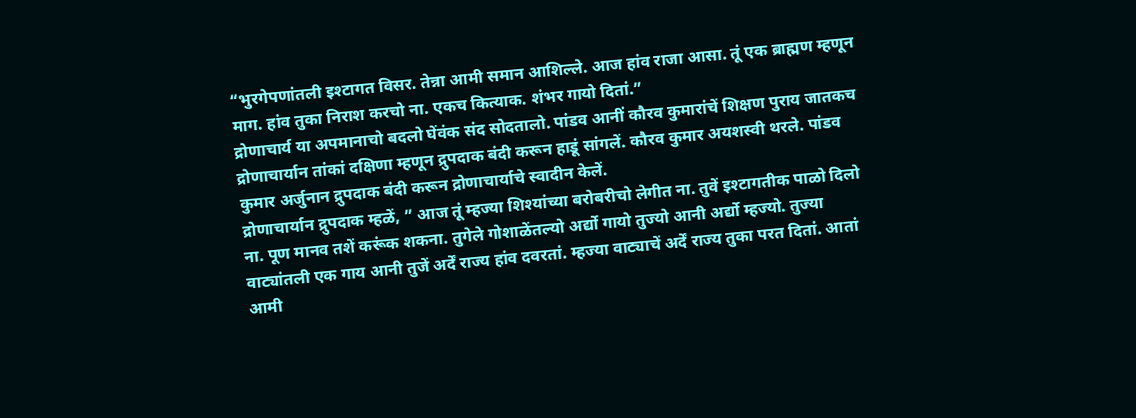“भुरगेपणांतली इश्टागत विसर. तेन्ना आमी समान आशिल्ले. आज हांव राजा आसा. तूं एक ब्राह्मण म्हणून माग. हांव तुका निराश करचो ना. एकच कित्याक. शंभर गायो दितां.”
द्रोणाचार्य या अपमानाचो बदलो घेंवंक संद सोदतालो. पांडव आनीं कौरव कुमारांचें शिक्षण पुराय जातकच द्रोणाचार्यान तांकां दक्षिणा म्हणून द्रुपदाक बंदी करून हाडूं सांगलें. कौरव कुमार अयशस्वी थरले. पांडव कुमार अर्जुनान द्रुपदाक बंदी करून द्रोणाचार्याचे स्वादीन केलें.
द्रोणाचार्यान द्रुपदाक म्हळें, ” आज तूं म्हज्या शिश्यांच्या बरोबरीचो लेगीत ना. तुवें इश्टागतीक पाळो दिलो ना. पूण मानव तशें करूंक शकना. तुगेले गोशाळेंतल्यो अर्द्यो गायो तुज्यो आनी अर्द्यो म्हज्यो. तुज्या वाट्यांतली एक गाय आनी तुजें अर्दें राज्य हांव दवरतां. म्हज्या वाट्याचें अर्दें राज्य तुका परत दितां. आतां आमी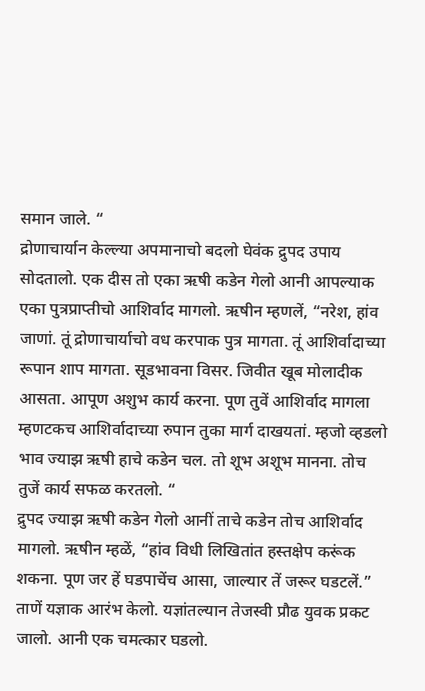समान जाले. “
द्रोणाचार्यान केल्ल्या अपमानाचो बदलो घेवंक द्रुपद उपाय सोदतालो. एक दीस तो एका ऋषी कडेन गेलो आनी आपल्याक एका पुत्रप्राप्तीचो आशिर्वाद मागलो. ऋषीन म्हणलें, “नरेश, हांव जाणां. तूं द्रोणाचार्याचो वध करपाक पुत्र मागता. तूं आशिर्वादाच्या रूपान शाप मागता. सूडभावना विसर. जिवीत खूब मोलादीक आसता. आपूण अशुभ कार्य करना. पूण तुवें आशिर्वाद मागला म्हणटकच आशिर्वादाच्या रुपान तुका मार्ग दाखयतां. म्हजो व्हडलो भाव ज्याझ ऋषी हाचे कडेन चल. तो शूभ अशूभ मानना. तोच तुजें कार्य सफळ करतलो. “
द्रुपद ज्याझ ऋषी कडेन गेलो आनीं ताचे कडेन तोच आशिर्वाद मागलो. ऋषीन म्हळें, “हांव विधी लिखितांत हस्तक्षेप करूंक शकना. पूण जर हें घडपाचेंच आसा, जाल्यार तें जरूर घडटलें.” ताणें यज्ञाक आरंभ केलो. यज्ञांतल्यान तेजस्वी प्रौढ युवक प्रकट जालो. आनी एक चमत्कार घडलो.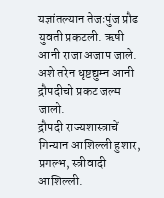यज्ञांतल्यान तेजःपुंज प्रौढ युवती प्रकटली. ऋषी आनी राजा अजाप जाले. अशे तरेन धृष्टद्युम्न आनी द्रौपदीचो प्रकट जल्म जालो.
द्रौपदी राज्यशास्त्राचें गिन्यान आशिल्ली हुशार, प्रगल्भ, स्त्रीवादी आशिल्ली.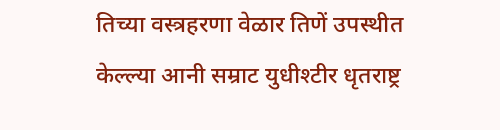तिच्या वस्त्रहरणा वेळार तिणें उपस्थीत केल्ल्या आनी सम्राट युधीश्टीर धृतराष्ट्र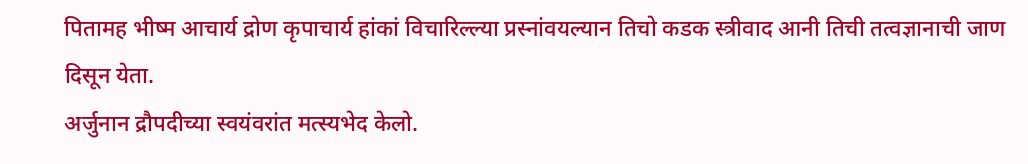पितामह भीष्म आचार्य द्रोण कृपाचार्य हांकां विचारिल्ल्या प्रस्नांवयल्यान तिचो कडक स्त्रीवाद आनी तिची तत्वज्ञानाची जाण दिसून येता.
अर्जुनान द्रौपदीच्या स्वयंवरांत मत्स्यभेद केलो.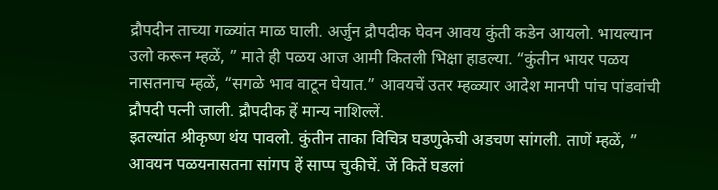द्रौपदीन ताच्या गळ्यांत माळ घाली. अर्जुन द्रौपदीक घेवन आवय कुंती कडेन आयलो. भायल्यान उलो करून म्हळें, ” माते ही पळय आज आमी कितली भिक्षा हाडल्या. “कुंतीन भायर पळय नासतनाच म्हळें, “सगळे भाव वाटून घेयात.” आवयचें उतर म्हळ्यार आदेश मानपी पांच पांडवांची द्रौपदी पत्नी जाली. द्रौपदीक हें मान्य नाशिल्लें.
इतल्यांत श्रीकृष्ण थंय पावलो. कुंतीन ताका विचित्र घडणुकेची अडचण सांगली. ताणें म्हळें, ” आवयन पळयनासतना सांगप हें साप्प चुकीचें. जें कितें घडलां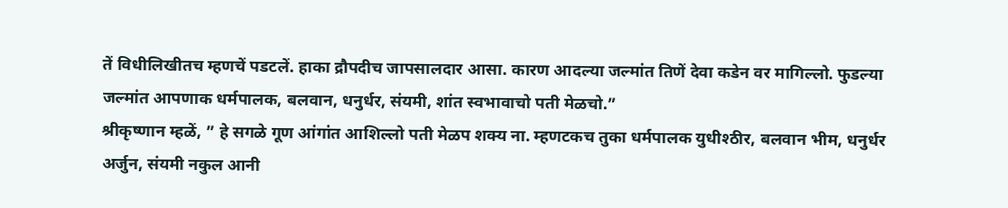तें विधीलिखीतच म्हणचें पडटलें. हाका द्रौपदीच जापसालदार आसा. कारण आदल्या जल्मांत तिणें देवा कडेन वर मागिल्लो. फुडल्या जल्मांत आपणाक धर्मपालक, बलवान, धनुर्धर, संयमी, शांत स्वभावाचो पती मेळचो.”
श्रीकृष्णान म्हळें, ” हे सगळे गूण आंगांत आशिल्लो पती मेळप शक्य ना. म्हणटकच तुका धर्मपालक युधीश्ठीर, बलवान भीम, धनुर्धर अर्जुन, संयमी नकुल आनी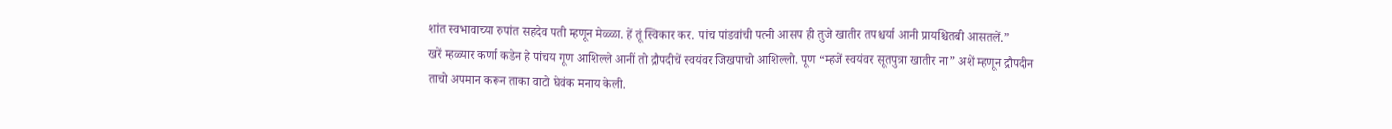शांत स्वभावाच्या रुपांत सहदेव पती म्हणून मेळ्ळा. हें तूं स्विकार कर. पांच पांडवांची पत्नी आसप ही तुजे खातीर तपश्चर्या आनी प्रायश्चितबी आसतलें.”
खरें म्हळ्यार कर्णा कडेन हे पांचय गूण आशिल्ले आनीं तो द्रौपदीचें स्वयंवर जिखपाचो आशिल्लो. पूण “म्हजें स्वयंवर सूतपुत्रा खातीर ना” अशें म्हणून द्रौपदीन ताचो अपमान करून ताका वाटो घेवंक मनाय केली.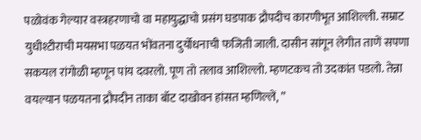पळोवंक गेल्यार वस्त्रहरणाचो वा महायुद्धाचो प्रसंग घडपाक द्रौपदीच कारणीभूत आशिल्ली. सम्राट युधीश्टीराची मयसभा पळयत भोंवतना दुर्योधनाची फजिती जाली. दासीन सांगून लेगीत ताणें सपणा सकयल रांगोळी म्हणून पांय दवरलो. पूण तो तलाव आशिल्लो. म्हणटकच तो उदकांत पडलो. तेन्ना वयल्यान पळयतना द्रौपदीन ताका बॉट दाखोवन हांसत म्हणिल्लें, ”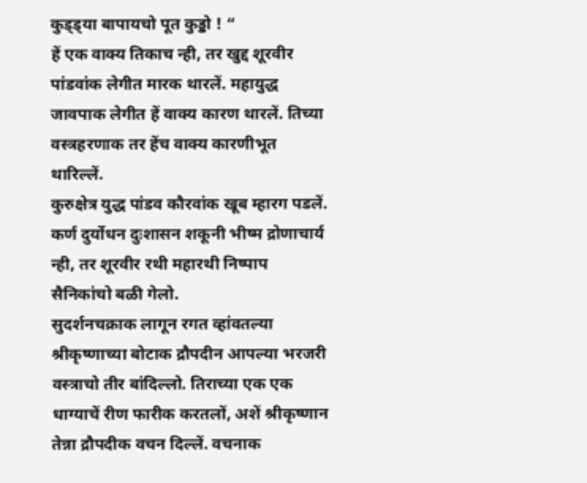कुड्ड्या बापायचो पूत कुड्डो ! “
हें एक वाक्य तिकाच न्ही, तर खुद्द शूरवीर पांडवांक लेगीत मारक थारलें. महायुद्ध जावपाक लेगीत हें वाक्य कारण थारलें. तिच्या वस्त्रहरणाक तर हेंच वाक्य कारणीभूत थारिल्लें.
कुरुक्षेत्र युद्ध पांडव कौरवांक खूब म्हारग पडलें. कर्ण दुर्योधन दुःशासन शकूनी भीष्म द्रोणाचार्य न्ही, तर शूरवीर रथी महारथी निष्पाप सैनिकांचो बळी गेलो.
सुदर्शनचक्राक लागून रगत व्हांवतल्या श्रीकृष्णाच्या बोटाक द्रौपदीन आपल्या भरजरी वस्त्राचो तीर बांदिल्लो. तिराच्या एक एक धाग्याचें रीण फारीक करतलों, अशें श्रीकृष्णान तेन्ना द्रौपदीक वचन दिल्लें. वचनाक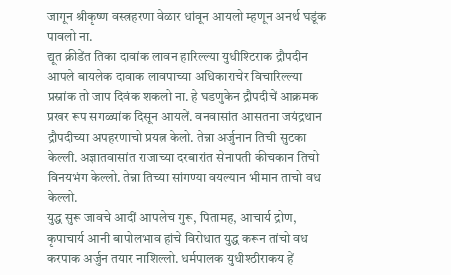जागून श्रीकृष्ण वस्त्रहरणा वेळार धांवून आयलो म्हणून अनर्थ घडूंक पावलो ना.
द्यूत क्रीडेंत तिका दावांक लावन हारिल्ल्या युधीश्टिराक द्रौपदीन आपले बायलेक दावाक लावपाच्या अधिकाराचेर विचारिल्ल्या प्रस्नांक तो जाप दिवंक शकलो ना. हे घडणुकेन द्रौपदीचें आक्रमक प्रखर रूप सगळ्यांक दिसून आयलें. वनवासांत आसतना जयंद्रथान द्रौपदीच्या अपहरणाचो प्रयत्न केलो. तेन्ना अर्जुनान तिची सुटका केल्ली. अज्ञातवासांत राजाच्या दरबारांत सेनापती कीचकान तिचो विनयभंग केल्लो. तेन्ना तिच्या सांगण्या वयल्यान भीमान ताचो वध केल्लो.
युद्ध सुरू जावचे आदीं आपलेच गुरू, पितामह, आचार्य द्रोण, कृपाचार्य आनी बापोलभाव हांचे विरोधात युद्ध करून तांचो वध करपाक अर्जुन तयार नाशिल्लो. धर्मपालक युधीश्ठीराकय हें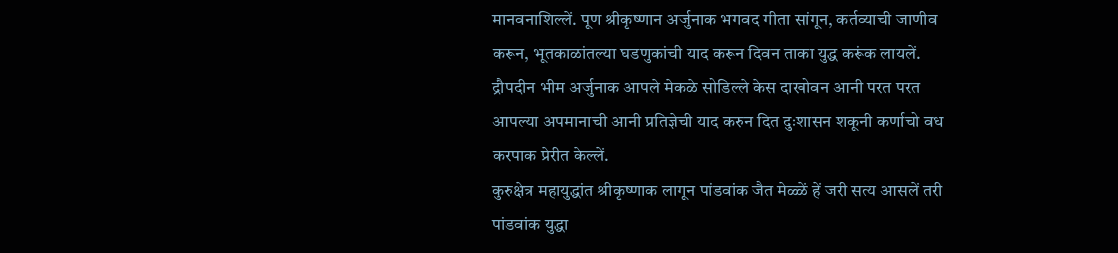मानवनाशिल्लें. पूण श्रीकृष्णान अर्जुनाक भगवद गीता सांगून, कर्तव्याची जाणीव करून, भूतकाळांतल्या घडणुकांची याद करून दिवन ताका युद्ध करूंक लायलें. द्रौपदीन भीम अर्जुनाक आपले मेकळे सोडिल्ले केस दाखोवन आनी परत परत आपल्या अपमानाची आनी प्रतिज्ञेची याद करुन दित दुःशासन शकूनी कर्णाचो वध करपाक प्रेरीत केल्लें.
कुरुक्षेत्र महायुद्धांत श्रीकृष्णाक लागून पांडवांक जैत मेळ्ळें हें जरी सत्य आसलें तरी पांडवांक युद्धा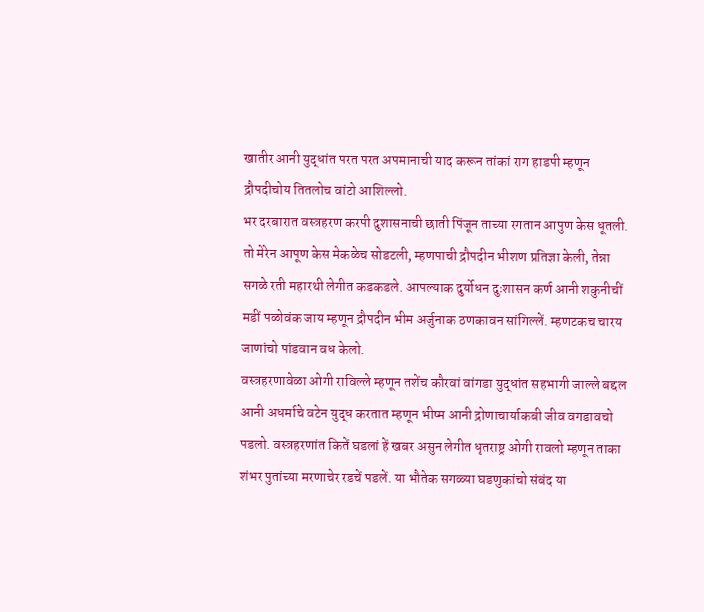खातीर आनी युद्धांत परत परत अपमानाची याद करून तांकां राग हाडपी म्हणून द्रौपदीचोय तितलोच वांटो आशिल्लो.
भर दरबारात वस्त्रहरण करपी दुशासनाची छाती पिंजून ताच्या रगतान आपुण केस धूतली. तो मेरेन आपूण केस मेकळेच सोडटली, म्हणपाची द्रौपदीन भीशण प्रतिज्ञा केली, तेन्ना सगळे रती महारथी लेगीत कडकडले. आपल्याक दुर्योधन दुःशासन कर्ण आनी शकुनीचीं मडीं पळोवंक जाय म्हणून द्रौपदीन भीम अर्जुनाक ठणकावन सांगिल्लें. म्हणटकच चारय जाणांचो पांडवान वध केलो.
वस्त्रहरणावेळा ओगी राविल्ले म्हणून तशेंच कौरवां वांगडा युद्धांत सहभागी जाल्ले बद्दल आनी अधर्माचे वटेन युद्ध करतात म्हणून भीष्म आनी द्रोणाचार्याकबी जीव वगडावचो पडलो. वस्त्रहरणांत कितें घडलां हें खबर असुन लेगीत धृतराष्ट्र ओगी रावलो म्हणून ताका शंभर पुतांच्या मरणाचेर रडचें पडलें. या भौतेक सगळ्या घडणुकांचो संबंद या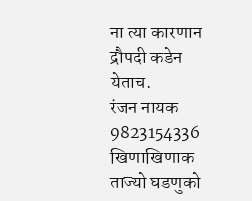ना त्या कारणान द्रौपदी कडेन येताच.
रंजन नायक
9823154336
खिणाखिणाक ताज्यो घडणुको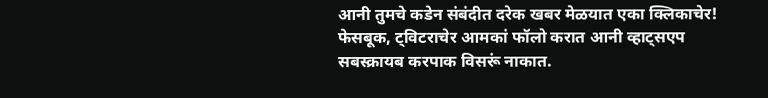आनी तुमचे कडेन संबंदीत दरेक खबर मेळयात एका क्लिकाचेर! फेसबूक, ट्विटराचेर आमकां फॉलो करात आनी व्हाट्सएप सबस्क्रायब करपाक विसरूं नाकात.